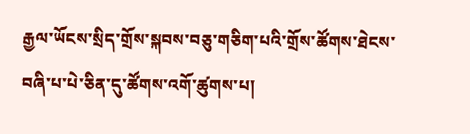རྒྱལ་ཡོངས་སྲིད་གྲོས་སྐབས་བཅུ་གཅིག་པའི་གྲོས་ཚོགས་ཐེངས་བཞི་པ་པེ་ཅིན་དུ་ཚོགས་འགོ་ཚུགས་པ།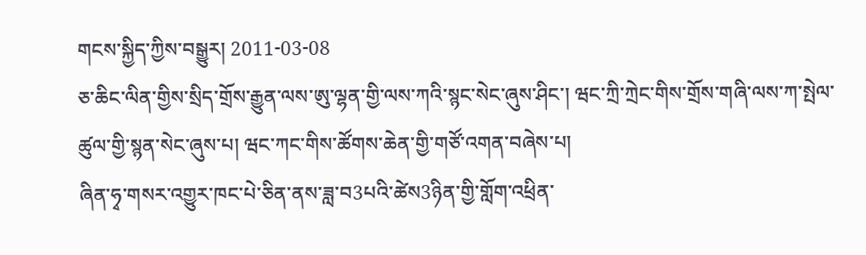གངས་སྐྱིད་ཀྱིས་བསྒྱུར། 2011-03-08
ཅ་ཆིང་ལིན་གྱིས་སྲིད་གྲོས་རྒྱུན་ལས་ཨུ་ལྷན་གྱི་ལས་ཀའི་སྙང་སེང་ཞུས་ཤིང་། ཝང་ཀྲི་ཀྲེང་གིས་གྲོས་གཞི་ལས་ཀ་སྤེལ་ཚུལ་གྱི་སྙན་སེང་ཞུས་པ། ཝང་ཀང་གིས་ཚོགས་ཆེན་གྱི་གཙོ་འགན་བཞེས་པ།
ཞིན་ཧྭ་གསར་འགྱུར་ཁང་པེ་ཅིན་ནས་ཟླ་བ3པའི་ཚེས3ཉིན་གྱི་གློག་འཕྲིན་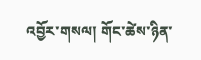འབྱོར་གསལ། གོང་ཚེས་ཉིན་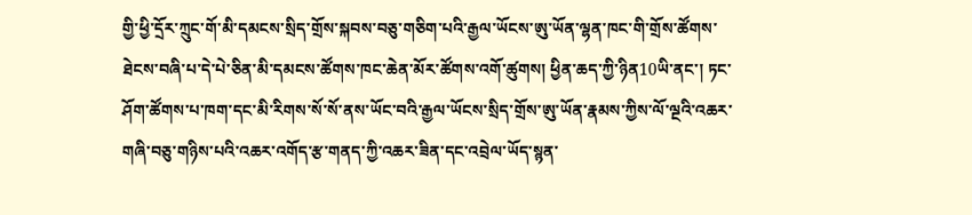གྱི་ཕྱི་དྲོར་ཀྲུང་གོ་མི་དམངས་སྲིད་གྲོས་སྐབས་བཅུ་གཅིག་པའི་རྒྱལ་ཡོངས་ཨུ་ཡོན་ལྷན་ཁང་གི་གྲོས་ཚོགས་ཐེངས་བཞི་པ་དེ་པེ་ཅིན་མི་དམངས་ཚོགས་ཁང་ཆེན་མོར་ཚོགས་འགོ་ཚུགས། ཕྱིན་ཆད་ཀྱི་ཉིན10ཡི་ནང་། ཏང་ཤོག་ཚོགས་པ་ཁག་དང་མི་རིགས་སོ་སོ་ནས་ཡོང་བའི་རྒྱལ་ཡོངས་སྲིད་གྲོས་ཨུ་ཡོན་རྣམས་ཀྱིས་ལོ་ལྔའི་འཆར་གཞི་བཅུ་གཉིས་པའི་འཆར་འགོད་རྩ་གནད་ཀྱི་འཆར་ཟིན་དང་འབྲེལ་ཡོད་སྙན་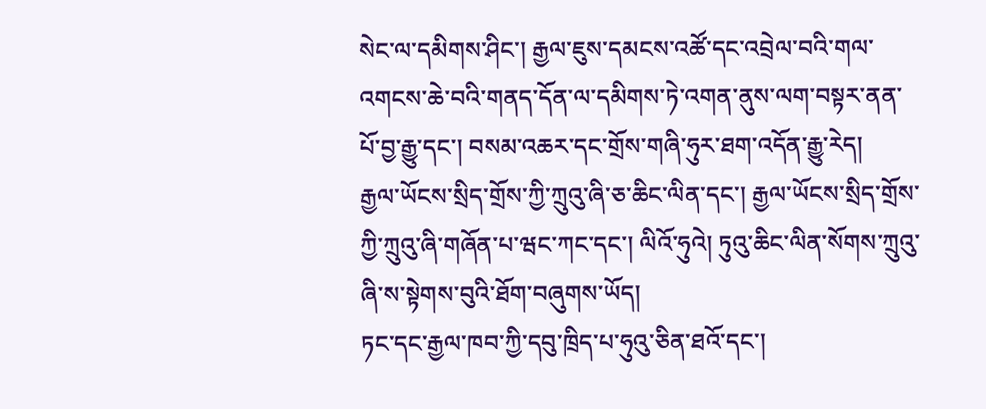སེང་ལ་དམིགས་ཤིང་། རྒྱལ་ཇུས་དམངས་འཚོ་དང་འབྲེལ་བའི་གལ་འགངས་ཆེ་བའི་གནད་དོན་ལ་དམིགས་ཏེ་འགན་ནུས་ལག་བསྟར་ནན་པོ་བྱ་རྒྱུ་དང་། བསམ་འཆར་དང་གྲོས་གཞི་ཧུར་ཐག་འདོན་རྒྱུ་རེད།
རྒྱལ་ཡོངས་སྲིད་གྲོས་ཀྱི་ཀྲུའུ་ཞི་ཅ་ཆིང་ལིན་དང་། རྒྱལ་ཡོངས་སྲིད་གྲོས་ཀྱི་ཀྲུའུ་ཞི་གཞོན་པ་ཝང་ཀང་དང་། ལིའོ་ཧུའེ། ཏུའུ་ཆིང་ལིན་སོགས་ཀྲུའུ་ཞི་ས་སྟེགས་བུའི་ཐོག་བཞུགས་ཡོད།
ཏང་དང་རྒྱལ་ཁབ་ཀྱི་དབུ་ཁྲིད་པ་ཧུའུ་ཅིན་ཐའོ་དང་།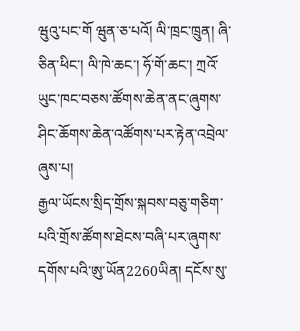ཝུའུ་པང་གོ ཝུན་ཅ་པའོ། ལི་ཁྲང་ཁྲུན། ཞི་ཅིན་ཕིང་། ལི་ཁེ་ཆང་། ཧོ་གོ་ཆང་། ཀྲའོ་ཡུང་ཁང་བཅས་ཚོགས་ཆེན་ནང་ཞུགས་ཤིང་ཆོགས་ཆེན་འཚོགས་པར་རྟེན་འབྲེལ་ཞུས་པ།
རྒྱལ་ཡོངས་སྲིད་གྲོས་སྐབས་བཅུ་གཅིག་པའི་གྲོས་ཚོགས་ཐེངས་བཞི་པར་ཞུགས་དགོས་པའི་ཨུ་ཡོན2260ཡིན། དངོས་སུ་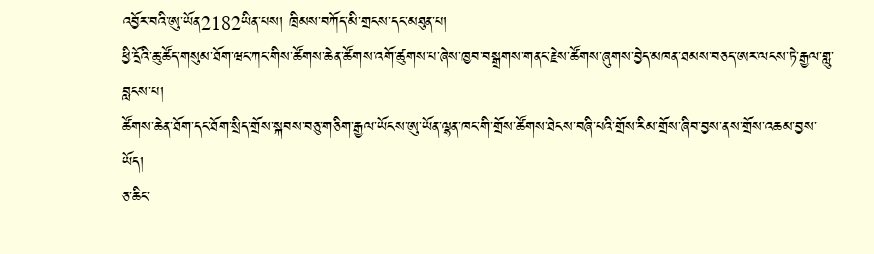འབྱོར་བའི་ཨུ་ཡོན2182ཡིན་པས། ཁྲིམས་བཀོད་མི་གྲངས་དང་མཐུན་པ།
ཕྱི་དྲོའི་ཆུ་ཚོད་གསུམ་ཐོག་ཝང་ཀང་གིས་ཚོགས་ཆེན་ཚོགས་འགོ་ཚུགས་པ་ཞེས་ཁྱབ་བསྒྲགས་གནང་རྗེས་ཚོགས་ཞུགས་བྱེད་མཁན་ཐམས་བཅད་ཨར་ལངས་ཏེ་རྒྱལ་གླུ་བླངས་པ།
ཚོགས་ཆེན་ཐོག་དང་ཐོག་སྲིད་གྲོས་སྐབས་བཅུ་གཅིག་རྒྱལ་ཡོངས་ཨུ་ཡོན་ལྷན་ཁང་གི་གྲོས་ཚོགས་ཐེངས་བཞི་པའི་གྲོས་རིམ་གྲོས་ཞིབ་བྱས་ནས་གྲོས་འཆམ་བྱས་ཡོད།
ཅ་ཆིང་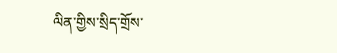ལིན་གྱིས་སྲིད་གྲོས་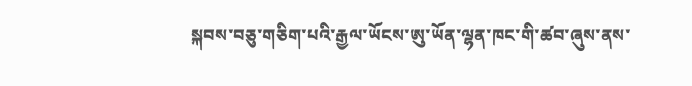སྐབས་བཅུ་གཅིག་པའི་རྒྱལ་ཡོངས་ཨུ་ཡོན་ལྷན་ཁང་གི་ཚབ་ཞུས་ནས་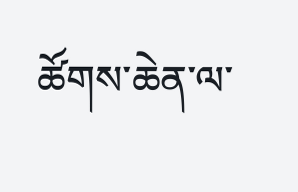ཚོགས་ཆེན་ལ་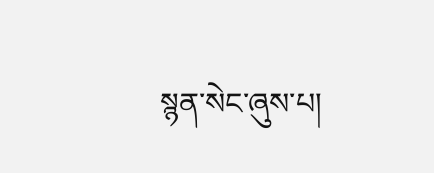སྙན་སེང་ཞུས་པ།